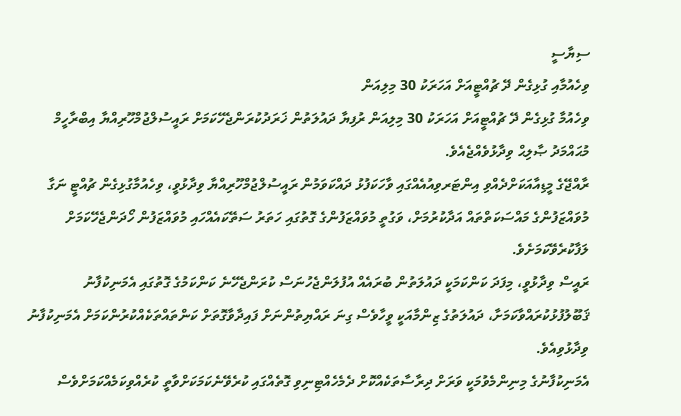ސިޔާސީ
ވިހެއުމާއި ގުޅިގެން ދޭ ޗުއްޓީއަށް އަހަރަކު 30 މިލިއަން
ވިހެއުމާ ގުޅިގެން ދޭ ޗުއްޓީއަށް އަހަރަކު 30 މިލިއަން ރުފިޔާ ދައުލަތުން ޚަރަދުކުރަންޖެހޭކަމަށް ރައީސުލްޖުމްހޫރިއްޔާ އިބްރާހީމް މުޙައްމަދު ޞާލިޙް ވިދާޅުވެއްޖެއެވެ.
ރާއްޖޭގެ މީޑިއާއަކަށްދެއްވި އިންޓަރވިއުއެއްގައި ވާހަކަފުޅު ދައްކަވަމުން ރައީސުލްޖުމްހޫރިއްޔާ ވިދާޅުވީ، ވިހެއުމާގުޅިގެން ޗުއްޓީ ނަގާ މުވައްޒަފުންގެ މައްސަކަތްތައް އަދާކުރުމަށް، ވަގުތީ މުވައްޒަފުންގެ ގޮތުގައި ހަތަރު ސަތޭކައެއްހައި މުވައްޒަފުން ހޯދަންޖެހޭކަމަށް ލަފާކުރެވޭކަމަށެވެ.
ރައީސް ވިދާޅުވީ، މިފަދަ ކަންކަމަކީ ދައުލަތުން ބުރައެއް އުފުލަންޖެހުނަސް ކުރަންޖެހޭނެ ކަންކަމުގެ ގޮތުގައި އެމަނިކުފާނު ޤަބޫލުފުޅުކުރައްވާކަމަށާ، ދައުލަތުގެ ޒިންމާއަކީ ވީހާވެސް ގިނަ ރައްޔިތުންނަށް ފައިދާވާގޮތަށް ކަންތައްތަކެއްކުރުންކަމަށް އެމަނިކުފާނު ވިދާޅުވިއެވެ.
އެމަނިކުފާނުގެ މިނިންމެވުމަކީ ވަރަށް ދިރާސާތަކެއްކޮށް ދެމެހެއްޓިނިވި ގޮތެއްގައި ކުރެވޭނެކަމަކަށްވާތީ ކުރެއްވިކަމެއްކަމަށްވެސް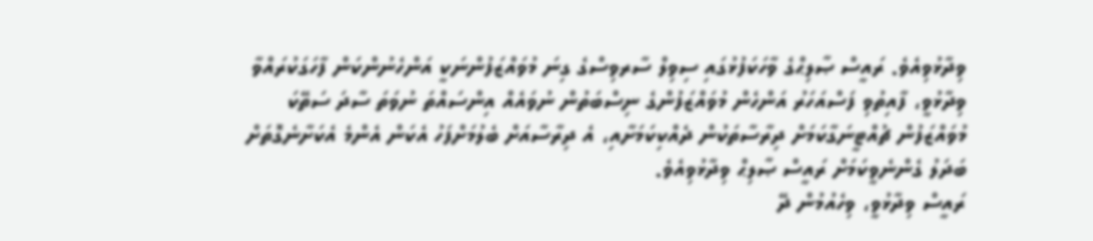ވިދާޅުވިއެވެ. ރައީސް ޞާލިޙްގެ ވާހަކަފުޅުގައި ސިވިލް ސާރވިސްގެ ގިނަ މުވައްޒަފުންނަކީ އަންހެނުންކަން ފާހަގަކުރައްވާ ވިދާޅުވީ، ފާއިތުވި ފަސްއަހަރު އަންހެން މުވައްޒަފުންގެ ނިސްބަތުން ނުވައެއް އިންސައްތަ ނުވަތަ ސާދަ ސަތޭކަ މުވައްޒަފުން ޗުއްޓީނަގާކަމަށް ދިރާސާތަކުން ދެއްކިކަމަށާއި، އެ ދިރާސާއަށް ބެލުމަށްފަހު އެކަން އެންމެ އެކަށާނެގޮތަށް ބަދަލު ގެންނެވީކަމަށް ރައީސް ޞާލިޙް ވިދާޅުވިއެވެ.
ރައީސް ވިދާޅުވީ، ވިހެއުމުން ދޭ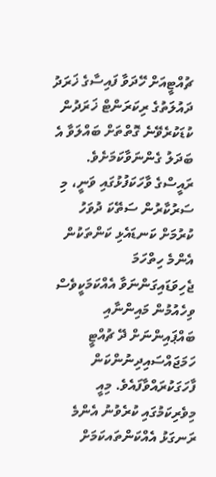ޗުއްޓީއަށް ހޭދަވާ ފައިސާގެ ޚަރަދު ދައުލަތުގެ ރިކަރަންޓް ޚަރަދުން ކުޑަކުރެވޭނެ ގޮތްތަށް ބައްލަވާ އެ ބަދަލު ގެންނަވާކަމަށެވެ. ރައީސްގެ ވާހަކަފުޅުގައި ވަނީ، މި ސަރުކާރުން ސަތޭކަ ދުވަހު ކުރުމަށް ކަނޑައެޅި ކަންތަކުން އެންމެ ހިތްހަމަ ޖެހިވަޑައިގަންނަވާ އެއްކަމަކީވެސް ވިހެއުމުން މައިންނާއި ބައްޕައިންނަށް ދޭ ޗުއްޓީ ހަމަޖައްސައިދިނުންކަން ފާހަގަކުރައްވާފައެވެ. މިއީ މިވެރިކަމުގައި ކުރެވުނު އެންމެ ރަނގަޅު އެއްކަންތައކަމަށް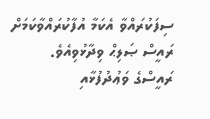ސިފަކުރައްވާ އެކަމާ އުފާކުރައްވާކަމަށް ރައީސް ޞަލިޙް ވިދާޅުވިއެވެ.
ރައީސްގެ ވަޢުދުފުޅާއި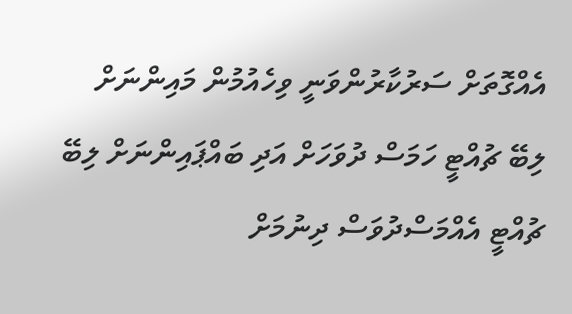އެއްގޮތަށް ސަރުކާރުންވަނީ ވިހެއުމުން މައިންނަށް ލިބޭ ޗުއްޓީ ހަމަސް ދުވަހަށް އަދި ބައްޕައިންނަށް ލިބޭ ޗުއްޓީ އެއްމަސްދުވަސް ދިނުމަށް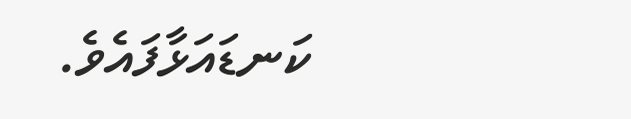ކަނޑައަޅާފައެވެ.